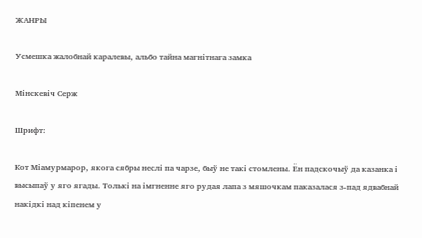ЖАНРЫ

Усмешка жалобнай каралевы, альбо тайна магнітнага замка

Мінскевіч Серж

Шрифт:

Кот Міамурмарор, якога сябры неслі па чарзе, быў не такі стомлены. Ён падскочыў да казанка і высыпаў у яго ягады. Толькі на імгненне яго рудая лапа з мяшочкам паказалася з-пад ядвабнай накідкі над кіпенем у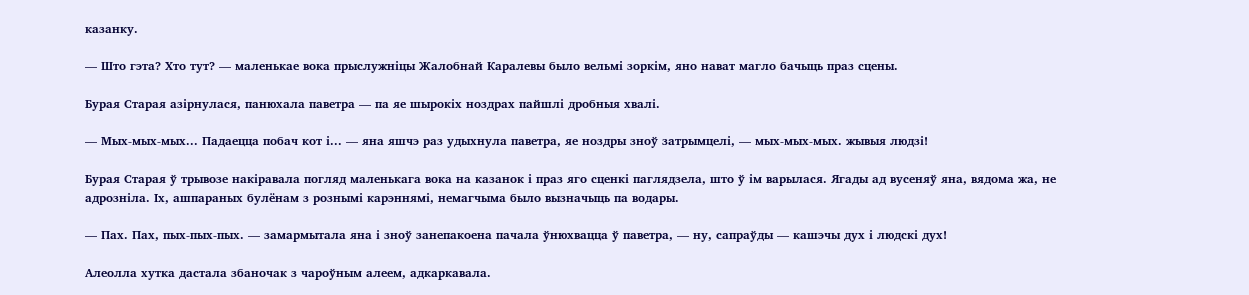казанку.

— Што гэта? Хто тут? — маленькае вока прыслужніцы Жалобнай Каралевы было вельмі зоркім, яно нават магло бачыць праз сцены.

Бурая Старая азірнулася, панюхала паветра — па яе шырокіх ноздрах пайшлі дробныя хвалі.

— Мых-мых-мых... Падаецца побач кот і... — яна яшчэ раз удыхнула паветра, яе ноздры зноў затрымцелі, — мых-мых-мых. жывыя людзі!

Бурая Старая ў трывозе накіравала погляд маленькага вока на казанок і праз яго сценкі паглядзела, што ў ім варылася. Ягады ад вусеняў яна, вядома жа, не адрозніла. Іх, ашпараных булёнам з рознымі карэннямі, немагчыма было вызначыць па водары.

— Пах. Пах, пых-пых-пых. — замармытала яна і зноў занепакоена пачала ўнюхвацца ў паветра, — ну, сапраўды — кашэчы дух і людскі дух!

Алеолла хутка дастала збаночак з чароўным алеем, адкаркавала.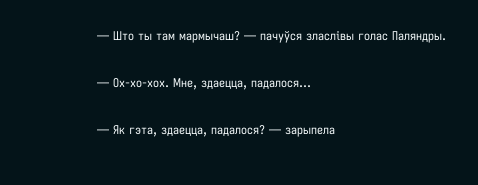— Што ты там мармычаш? — пачуўся зласлівы голас Паляндры.

— Ох-хо-хох. Мне, здаецца, падалося...

— Як гэта, здаецца, падалося? — зарыпела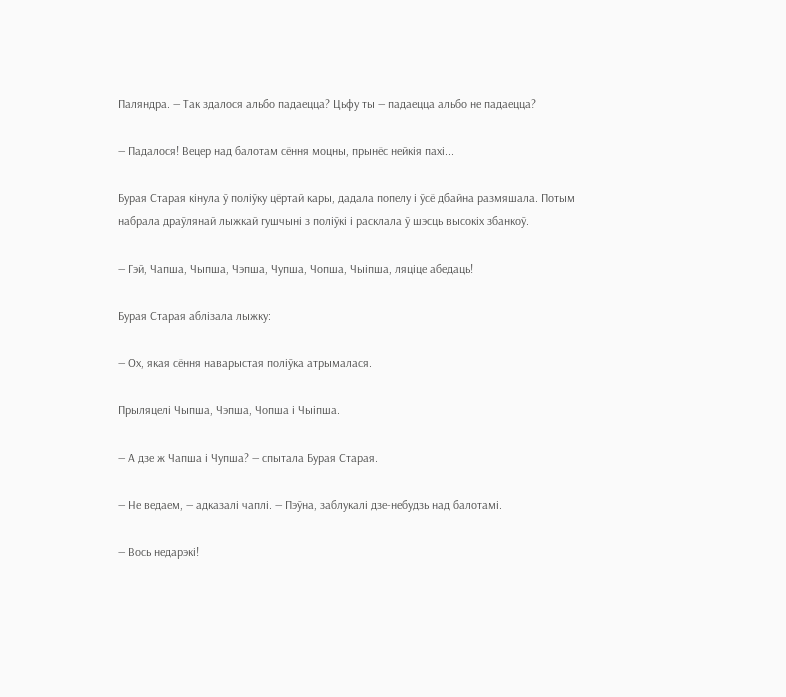Паляндра. — Так здалося альбо падаецца? Цьфу ты — падаецца альбо не падаецца?

— Падалося! Вецер над балотам сёння моцны, прынёс нейкія пахі...

Бурая Старая кінула ў поліўку цёртай кары, дадала попелу і ўсё дбайна размяшала. Потым набрала драўлянай лыжкай гушчыні з поліўкі і расклала ў шэсць высокіх збанкоў.

— Гэй, Чапша, Чыпша, Чэпша, Чупша, Чопша, Чыіпша, ляціце абедаць!

Бурая Старая аблізала лыжку:

— Ох, якая сёння наварыстая поліўка атрымалася.

Прыляцелі Чыпша, Чэпша, Чопша і Чыіпша.

— А дзе ж Чапша і Чупша? — спытала Бурая Старая.

— Не ведаем, — адказалі чаплі. — Пэўна, заблукалі дзе-небудзь над балотамі.

— Вось недарэкі!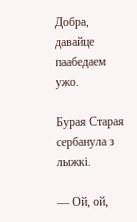Добра, давайце паабедаем ужо.

Бурая Старая сербанула з лыжкі.

— Ой, ой,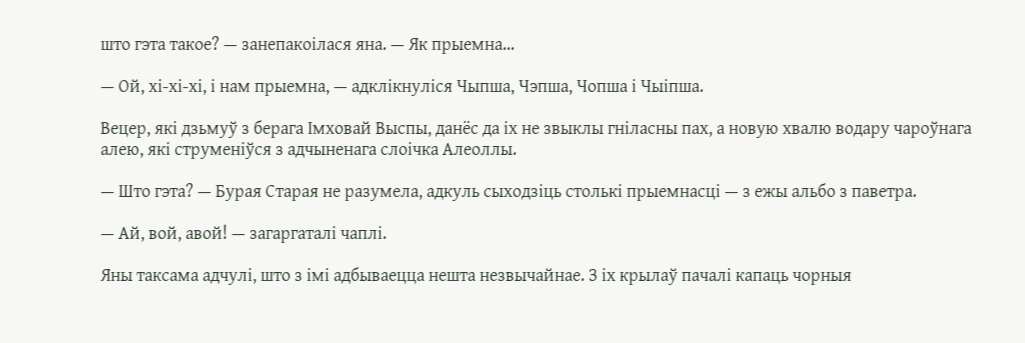што гэта такое? — занепакоілася яна. — Як прыемна...

— Ой, хі-хі-хі, і нам прыемна, — адклікнуліся Чыпша, Чэпша, Чопша і Чыіпша.

Вецер, які дзьмуў з берага Імховай Выспы, данёс да іх не звыклы гніласны пах, а новую хвалю водару чароўнага алею, які струменіўся з адчыненага слоічка Алеоллы.

— Што гэта? — Бурая Старая не разумела, адкуль сыходзіць столькі прыемнасці — з ежы альбо з паветра.

— Ай, вой, авой! — загаргаталі чаплі.

Яны таксама адчулі, што з імі адбываецца нешта незвычайнае. З іх крылаў пачалі капаць чорныя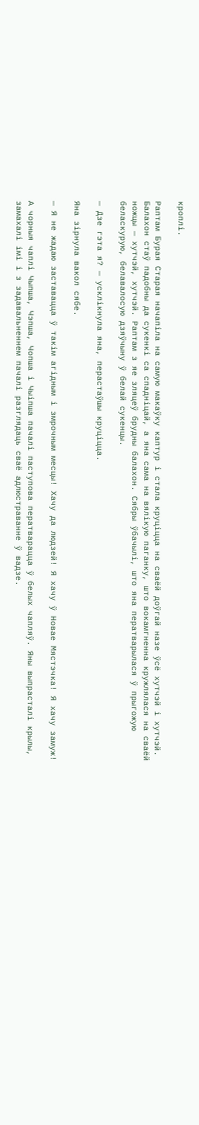кроплі.

Раптам Бурая Старая начапіла на самую макаўку каптур і стала круціцца на сваёй доўгай назе ўсё хутчэй і хутчэй. Балахон стаў падобны да сукенкі са спадніцай, а яна сама на вялікую паганку, што вокамгненна кружлялася на сваёй ножцы — хутчэй, хутчэй. Раптам з яе зляцеў брудны балахон. Сябры ўбачылі, што яна ператварылася ў прыгожую беласкурую, белавалосую дзяўчыну ў белай сукенцы.

— Дзе гэта я? — усклікнула яна, перастаўшы круціцца.

Яна зірнула вакол сябе.

— Я не жадаю заставацца ў такім агідным і змрочным месцы! Хачу да людзей! Я хачу ў Новае Мястэчка! Я хачу замуж!

А чорныя чаплі Чыпша, Чэпша, Чопша і Чыіпша пачалі паступова ператварацца ў белых чапляў. Яны выпрасталі крылы, замахалі імі і з задавальненнем пачалі разглядаць сваё адлюстраванне ў вадзе.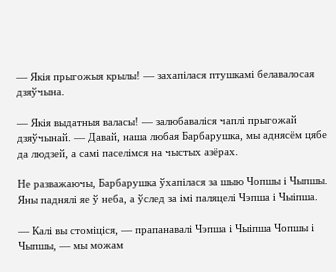— Якія прыгожыя крылы! — захапілася птушкамі белавалосая дзяўчына.

— Якія выдатныя валасы! — залюбаваліся чаплі прыгожай дзяўчынай. — Давай, наша любая Барбарушка, мы аднясём цябе да людзей, а самі паселімся на чыстых азёрах.

Не разважаючы, Барбарушка ўхапілася за шыю Чопшы і Чыпшы. Яны паднялі яе ў неба, а ўслед за імі паляцелі Чэпша і Чыіпша.

— Калі вы стоміціся, — прапанавалі Чэпша і Чыіпша Чопшы і Чыпшы, — мы можам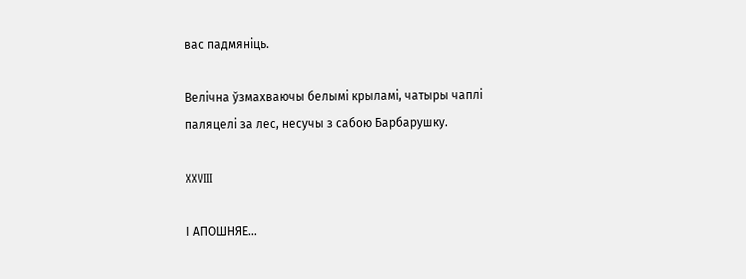вас падмяніць.

Велічна ўзмахваючы белымі крыламі, чатыры чаплі паляцелі за лес, несучы з сабою Барбарушку.

XXVIII

І АПОШНЯЕ...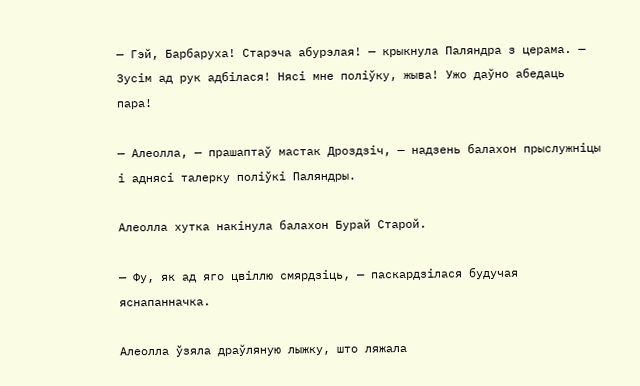— Гэй, Барбаруха! Старэча абурэлая! — крыкнула Паляндра з церама. — Зусім ад рук адбілася! Нясі мне поліўку, жыва! Ужо даўно абедаць пара!

— Алеолла, — прашаптаў мастак Дроздзіч, — надзень балахон прыслужніцы і аднясі талерку поліўкі Паляндры.

Алеолла хутка накінула балахон Бурай Старой.

— Фу, як ад яго цвіллю смярдзіць, — паскардзілася будучая яснапанначка.

Алеолла ўзяла драўляную лыжку, што ляжала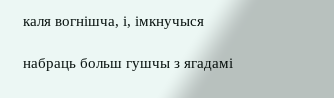каля вогнішча, і, імкнучыся

набраць больш гушчы з ягадамі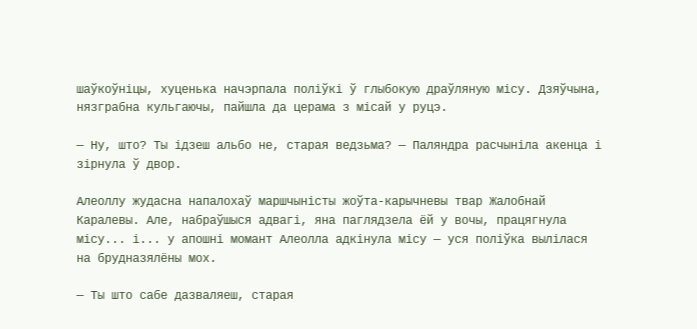шаўкоўніцы, хуценька начэрпала поліўкі ў глыбокую драўляную місу. Дзяўчына, нязграбна кульгаючы, пайшла да церама з місай у руцэ.

— Ну, што? Ты ідзеш альбо не, старая ведзьма? — Паляндра расчыніла акенца і зірнула ў двор.

Алеоллу жудасна напалохаў маршчыністы жоўта-карычневы твар Жалобнай Каралевы. Але, набраўшыся адвагі, яна паглядзела ёй у вочы, працягнула місу... і... у апошні момант Алеолла адкінула місу — уся поліўка вылілася на брудназялёны мох.

— Ты што сабе дазваляеш, старая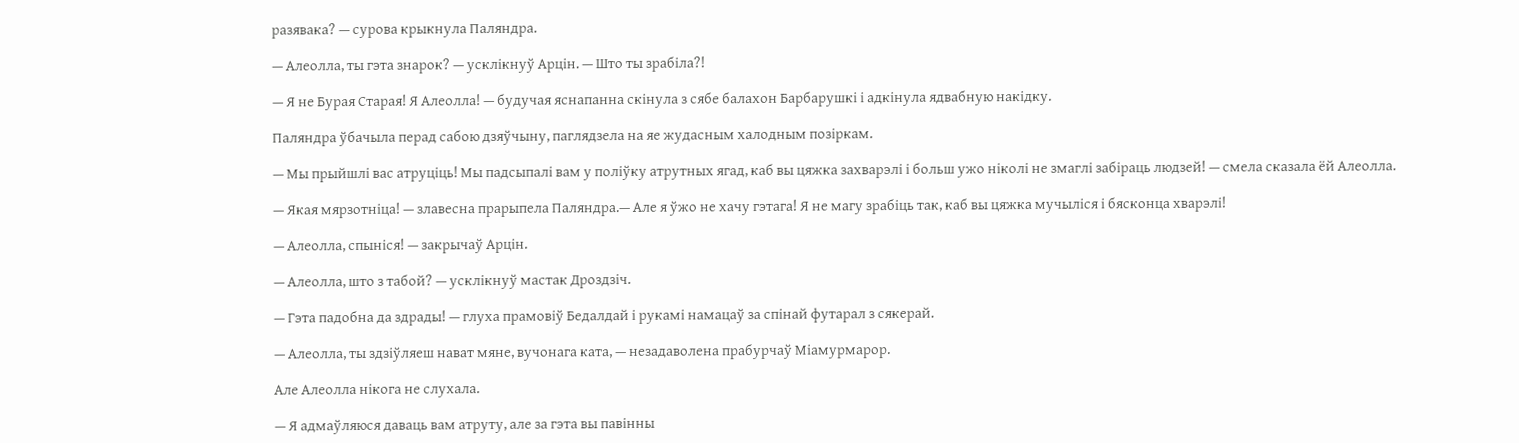разявака? — сурова крыкнула Паляндра.

— Алеолла, ты гэта знарок? — усклікнуў Арцін. — Што ты зрабіла?!

— Я не Бурая Старая! Я Алеолла! — будучая яснапанна скінула з сябе балахон Барбарушкі і адкінула ядвабную накідку.

Паляндра ўбачыла перад сабою дзяўчыну, паглядзела на яе жудасным халодным позіркам.

— Мы прыйшлі вас атруціць! Мы падсыпалі вам у поліўку атрутных ягад, каб вы цяжка захварэлі і больш ужо ніколі не змаглі забіраць людзей! — смела сказала ёй Алеолла.

— Якая мярзотніца! — злавесна прарыпела Паляндра.— Але я ўжо не хачу гэтага! Я не магу зрабіць так, каб вы цяжка мучыліся і бясконца хварэлі!

— Алеолла, спыніся! — закрычаў Арцін.

— Алеолла, што з табой? — усклікнуў мастак Дроздзіч.

— Гэта падобна да здрады! — глуха прамовіў Бедалдай і рукамі намацаў за спінай футарал з сякерай.

— Алеолла, ты здзіўляеш нават мяне, вучонага ката, — незадаволена прабурчаў Міамурмарор.

Але Алеолла нікога не слухала.

— Я адмаўляюся даваць вам атруту, але за гэта вы павінны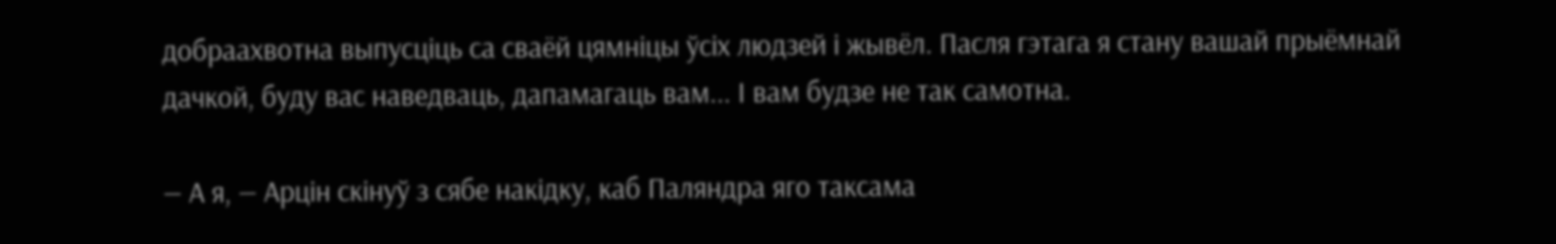добраахвотна выпусціць са сваёй цямніцы ўсіх людзей і жывёл. Пасля гэтага я стану вашай прыёмнай дачкой, буду вас наведваць, дапамагаць вам... І вам будзе не так самотна.

— А я, — Арцін скінуў з сябе накідку, каб Паляндра яго таксама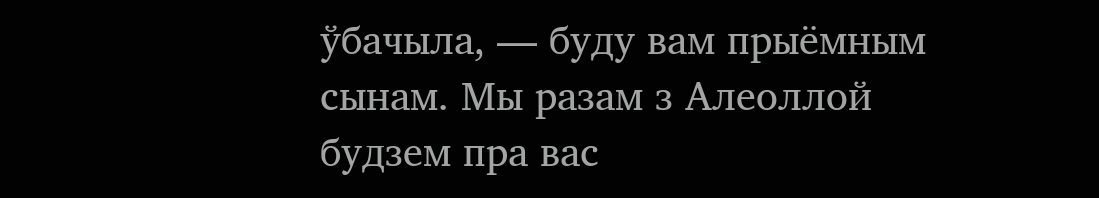ўбачыла, — буду вам прыёмным сынам. Мы разам з Алеоллой будзем пра вас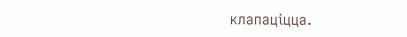клапаціцца.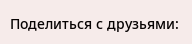Поделиться с друзьями: